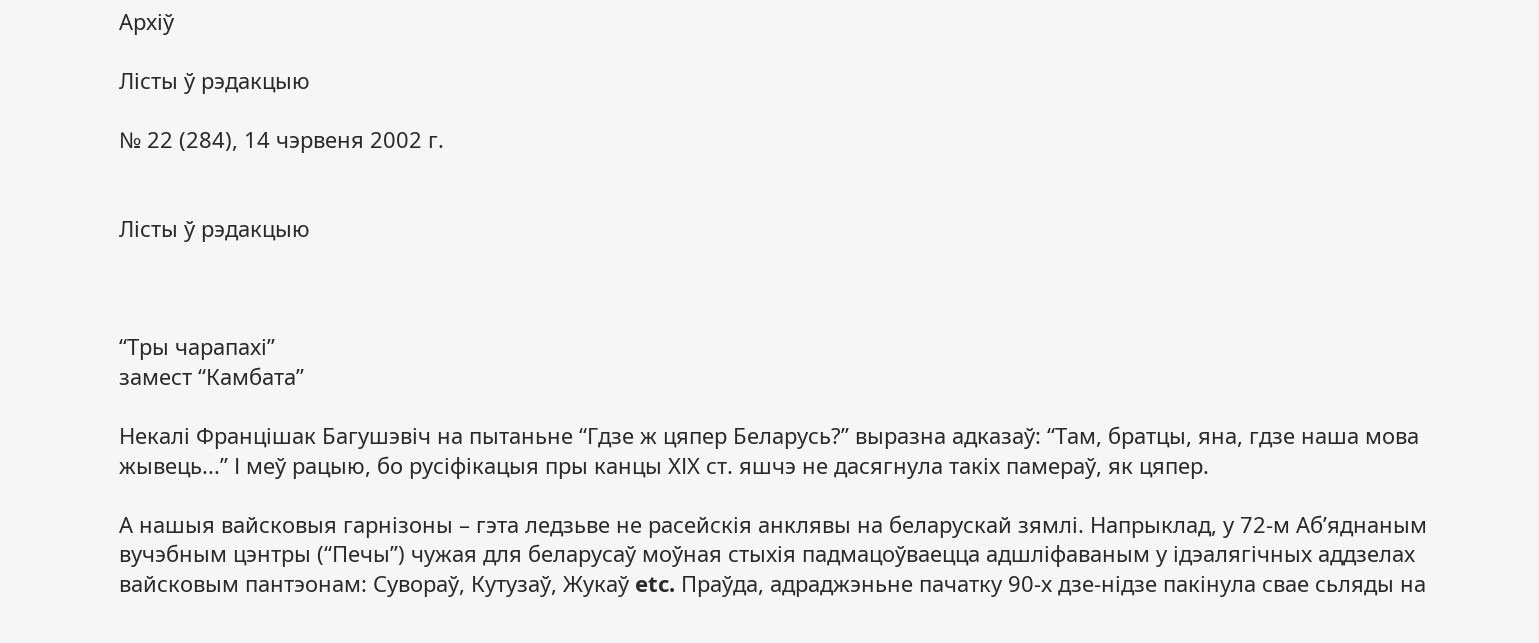Архіў

Лісты ў рэдакцыю

№ 22 (284), 14 чэрвеня 2002 г.


Лісты ў рэдакцыю



“Тры чарапахі”
замест “Камбата”

Некалі Францішак Багушэвіч на пытаньне “Гдзе ж цяпер Беларусь?” выразна адказаў: “Там, братцы, яна, гдзе наша мова жывець...” І меў рацыю, бо русіфікацыя пры канцы ХІХ ст. яшчэ не дасягнула такіх памераў, як цяпер.

А нашыя вайсковыя гарнізоны – гэта ледзьве не расейскія анклявы на беларускай зямлі. Напрыклад, у 72-м Аб’яднаным вучэбным цэнтры (“Печы”) чужая для беларусаў моўная стыхія падмацоўваецца адшліфаваным у ідэалягічных аддзелах вайсковым пантэонам: Сувораў, Кутузаў, Жукаў etc. Праўда, адраджэньне пачатку 90-х дзе-нідзе пакінула свае сьляды на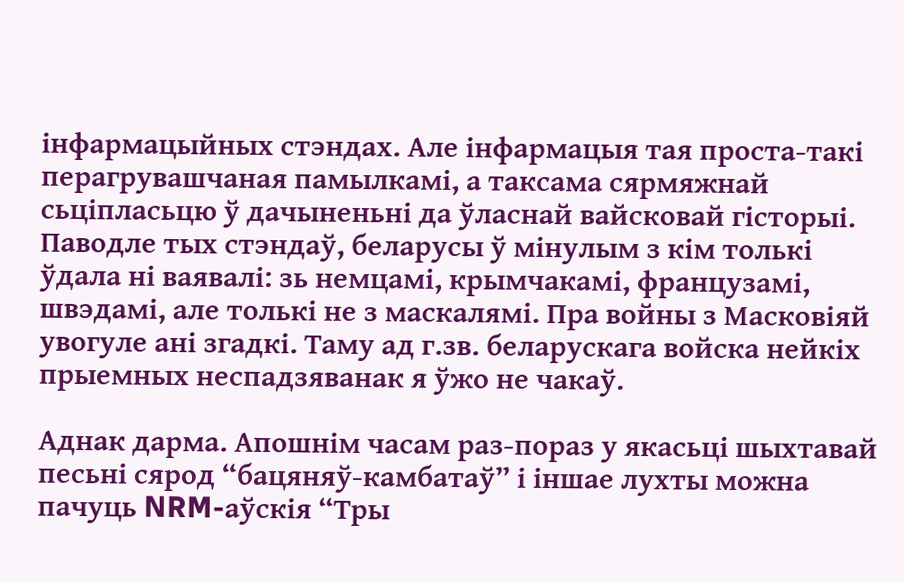інфармацыйных стэндах. Але інфармацыя тая проста-такі перагрувашчаная памылкамі, а таксама сярмяжнай сьціпласьцю ў дачыненьні да ўласнай вайсковай гісторыі. Паводле тых стэндаў, беларусы ў мінулым з кім толькі ўдала ні ваявалі: зь немцамі, крымчакамі, французамі, швэдамі, але толькі не з маскалямі. Пра войны з Масковіяй увогуле ані згадкі. Таму ад г.зв. беларускага войска нейкіх прыемных неспадзяванак я ўжо не чакаў.

Аднак дарма. Апошнім часам раз-пораз у якасьці шыхтавай песьні сярод “бацяняў-камбатаў” і іншае лухты можна пачуць NRM-аўскія “Тры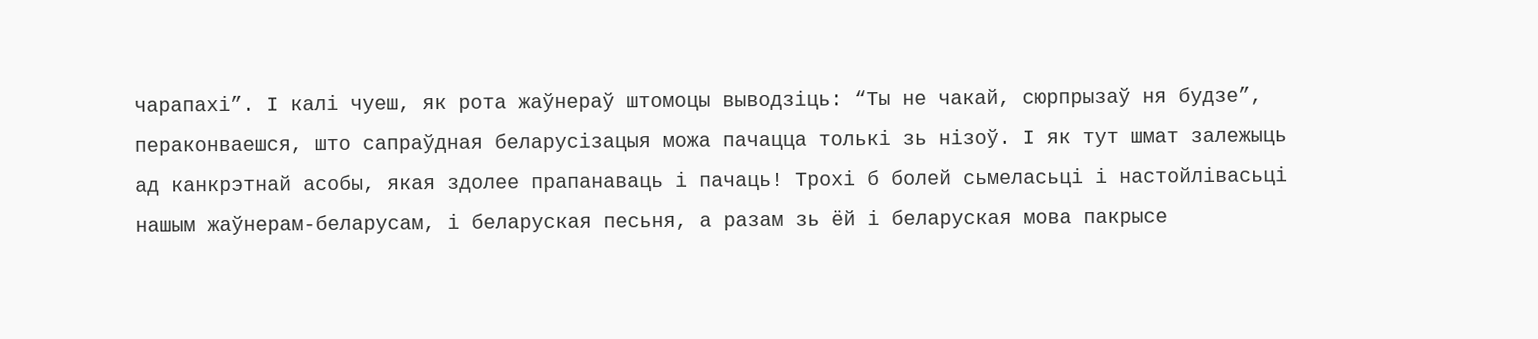чарапахі”. І калі чуеш, як рота жаўнераў штомоцы выводзіць: “Ты не чакай, сюрпрызаў ня будзе”, пераконваешся, што сапраўдная беларусізацыя можа пачацца толькі зь нізоў. І як тут шмат залежыць ад канкрэтнай асобы, якая здолее прапанаваць і пачаць! Трохі б болей сьмеласьці і настойлівасьці нашым жаўнерам-беларусам, і беларуская песьня, а разам зь ёй і беларуская мова пакрысе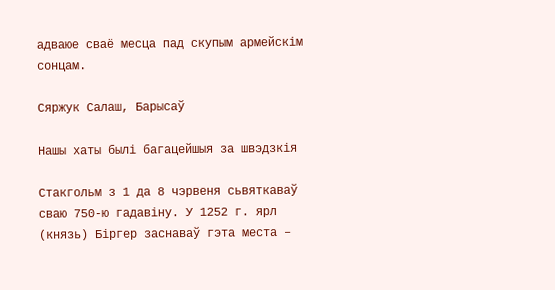адваюе сваё месца пад скупым армейскім сонцам.

Сяржук Салаш, Барысаў

Нашы хаты былі багацейшыя за швэдзкія

Стакгольм з 1 да 8 чэрвеня сьвяткаваў сваю 750-ю гадавіну. У 1252 г. ярл (князь) Біргер заснаваў гэта места –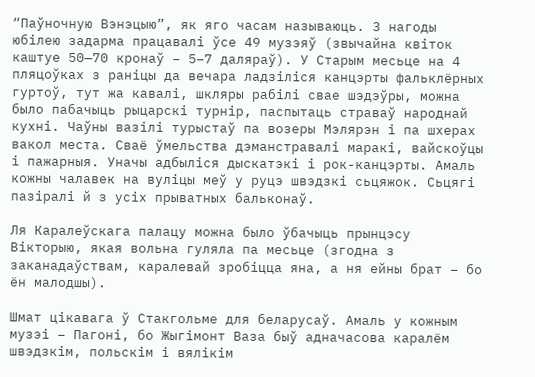“Паўночную Вэнэцыю”, як яго часам называюць. З нагоды юбілею задарма працавалі ўсе 49 музэяў (звычайна квіток каштуе 50—70 кронаў – 5–7 даляраў). У Старым месьце на 4 пляцоўках з раніцы да вечара ладзіліся канцэрты фальклёрных гуртоў, тут жа кавалі, шкляры рабілі свае шэдэўры, можна было пабачыць рыцарскі турнір, паспытаць страваў народнай кухні. Чаўны вазілі турыстаў па возеры Мэлярэн і па шхерах вакол места. Сваё ўмельства дэманстравалі маракі, вайскоўцы і пажарныя. Уначы адбыліся дыскатэкі і рок-канцэрты. Амаль кожны чалавек на вуліцы меў у руцэ швэдзкі сьцяжок. Сьцягі пазіралі й з усіх прыватных бальконаў.

Ля Каралеўскага палацу можна было ўбачыць прынцэсу Вікторыю, якая вольна гуляла па месьце (згодна з заканадаўствам, каралевай зробіцца яна, а ня ейны брат – бо ён малодшы).

Шмат цікавага ў Стакгольме для беларусаў. Амаль у кожным музэі – Пагоні, бо Жыгімонт Ваза быў адначасова каралём швэдзкім, польскім і вялікім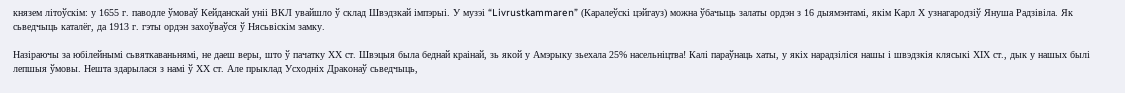князем літоўскім: у 1655 г. паводле ўмоваў Кейданскай уніі ВКЛ увайшло ў склад Швэдзкай імпэрыі. У музэі “Livrustkammaren” (Каралеўскі цэйгауз) можна ўбачыць залаты ордэн з 16 дыямэнтамі, якім Карл Х узнагародзіў Януша Радзівіла. Як сьведчыць каталёг, да 1913 г. гэты ордэн захоўваўся ў Нясьвіскім замку.

Назіраючы за юбілейнымі сьвяткаваньнямі, не даеш веры, што ў пачатку ХХ ст. Швэцыя была беднай краінай, зь якой у Амэрыку зьехала 25% насельніцтва! Калі параўнаць хаты, у якіх нарадзіліся нашы і швэдзкія клясыкі ХІХ ст., дык у нашых былі лепшыя ўмовы. Нешта здарылася з намі ў ХХ ст. Але прыклад Усходніх Драконаў сьведчыць,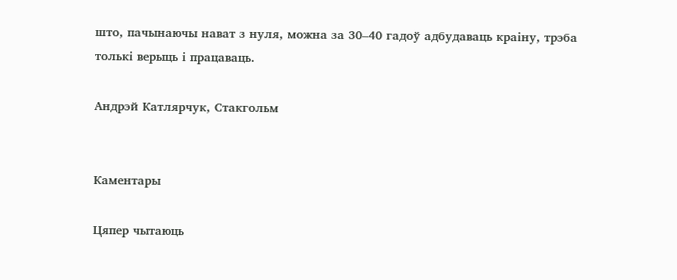што, пачынаючы нават з нуля, можна за 30–40 гадоў адбудаваць краіну, трэба толькі верыць і працаваць.

Андрэй Катлярчук, Стакгольм


Каментары

Цяпер чытаюць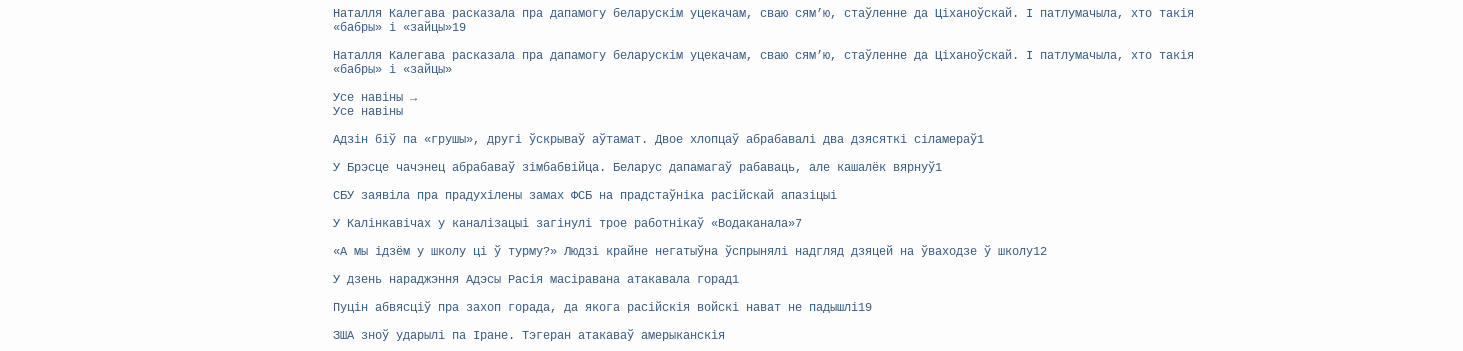Наталля Калегава расказала пра дапамогу беларускім уцекачам, сваю сям’ю, стаўленне да Ціханоўскай. І патлумачыла, хто такія «бабры» і «зайцы»19

Наталля Калегава расказала пра дапамогу беларускім уцекачам, сваю сям’ю, стаўленне да Ціханоўскай. І патлумачыла, хто такія «бабры» і «зайцы»

Усе навіны →
Усе навіны

Адзін біў па «грушы», другі ўскрываў аўтамат. Двое хлопцаў абрабавалі два дзясяткі сіламераў1

У Брэсце чачэнец абрабаваў зімбабвійца. Беларус дапамагаў рабаваць, але кашалёк вярнуў1

СБУ заявіла пра прадухілены замах ФСБ на прадстаўніка расійскай апазіцыі

У Калінкавічах у каналізацыі загінулі трое работнікаў «Водаканала»7

«А мы ідзём у школу ці ў турму?» Людзі крайне негатыўна ўспрынялі надгляд дзяцей на ўваходзе ў школу12

У дзень нараджэння Адэсы Расія масіравана атакавала горад1

Пуцін абвясціў пра захоп горада, да якога расійскія войскі нават не падышлі19

ЗША зноў ударылі па Іране. Тэгеран атакаваў амерыканскія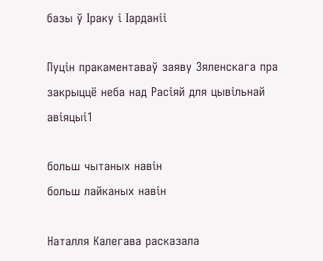базы ў Іраку і Іарданіі

Пуцін пракаментаваў заяву Зяленскага пра закрыццё неба над Расіяй для цывільнай авіяцыі1

больш чытаных навін
больш лайканых навін

Наталля Калегава расказала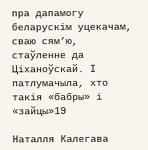пра дапамогу беларускім уцекачам, сваю сям’ю, стаўленне да Ціханоўскай. І патлумачыла, хто такія «бабры» і «зайцы»19

Наталля Калегава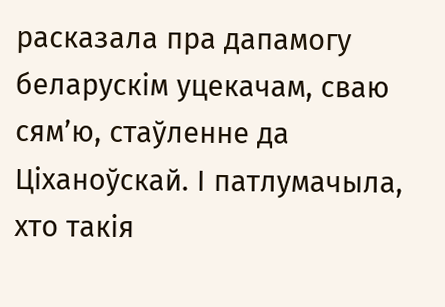расказала пра дапамогу беларускім уцекачам, сваю сям’ю, стаўленне да Ціханоўскай. І патлумачыла, хто такія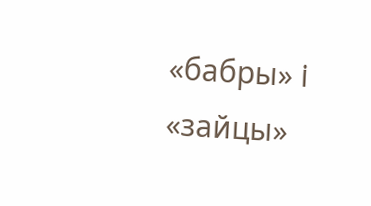«бабры» і «зайцы»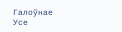Галоўнае
Усе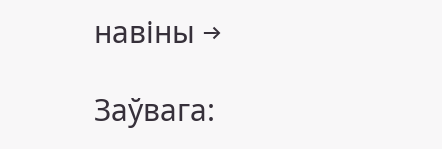навіны →

Заўвага: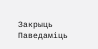Закрыць Паведаміць